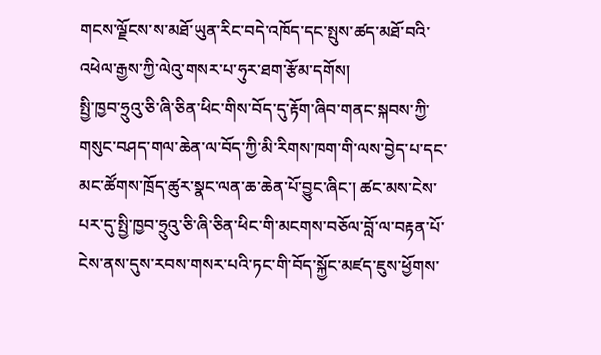གངས་ལྗོངས་ས་མཐོ་ཡུན་རིང་བདེ་འཁོད་དང་སྤུས་ཚད་མཐོ་བའི་འཕེལ་རྒྱས་ཀྱི་ལེའུ་གསར་པ་ཧུར་ཐག་རྩོམ་དགོས།
སྤྱི་ཁྱབ་ཧྲུའུ་ཅི་ཞི་ཅིན་ཕིང་གིས་བོད་དུ་རྟོག་ཞིབ་གནང་སྐབས་ཀྱི་གསུང་བཤད་གལ་ཆེན་ལ་བོད་ཀྱི་མི་རིགས་ཁག་གི་ལས་བྱེད་པ་དང་མང་ཚོགས་ཁྲོད་ཚུར་སྣང་ལན་ཆ་ཆེན་པོ་བྱུང་ཞིང་། ཚང་མས་ངེས་པར་དུ་སྤྱི་ཁྱབ་ཧྲུའུ་ཅི་ཞི་ཅིན་ཕིང་གི་མངགས་བཅོལ་བློ་ལ་བརྟན་པོ་ངེས་ནས་དུས་རབས་གསར་པའི་ཏང་གི་བོད་སྐྱོང་མཛད་ཇུས་ཕྱོགས་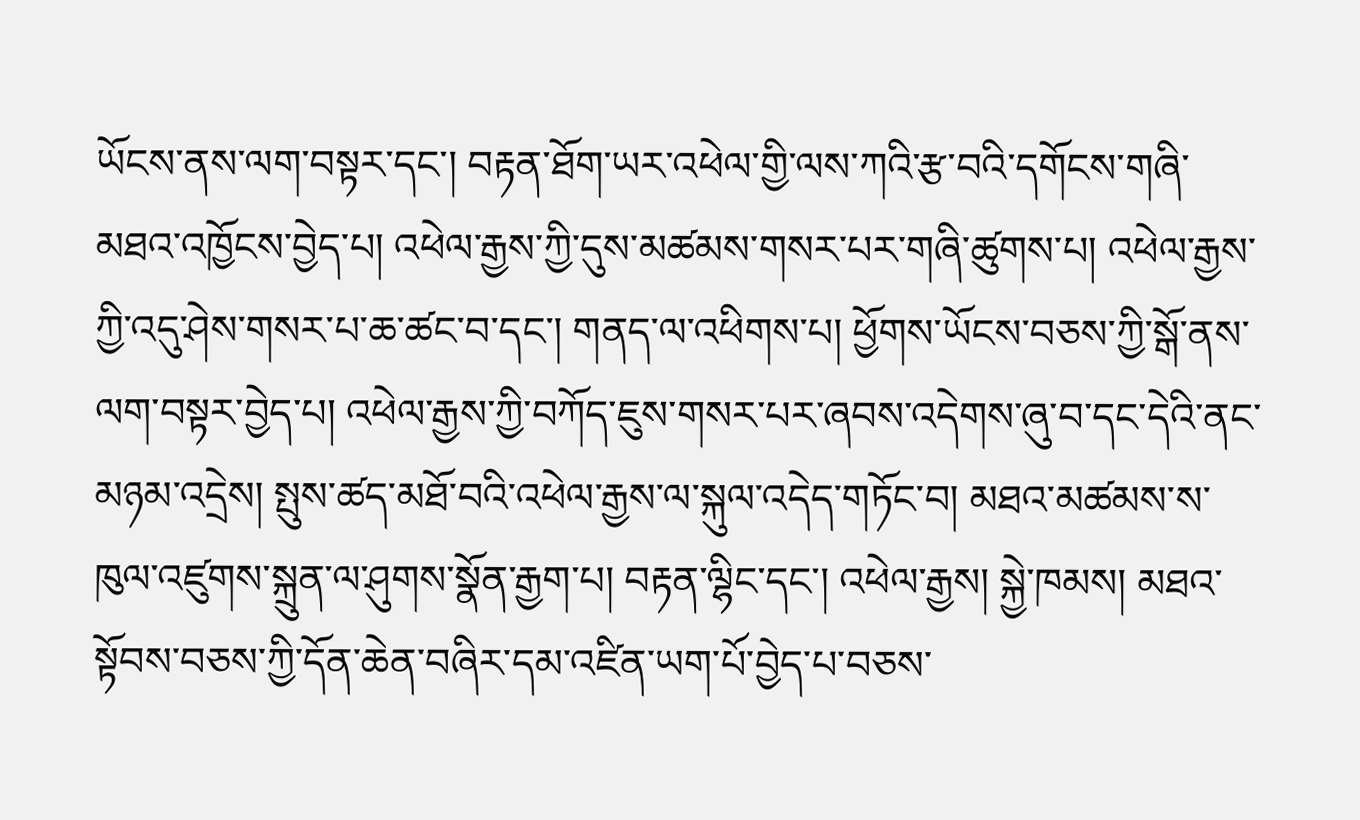ཡོངས་ནས་ལག་བསྟར་དང་། བརྟན་ཐོག་ཡར་འཕེལ་གྱི་ལས་ཀའི་རྩ་བའི་དགོངས་གཞི་མཐའ་འཁྱོངས་བྱེད་པ། འཕེལ་རྒྱས་ཀྱི་དུས་མཚམས་གསར་པར་གཞི་ཚུགས་པ། འཕེལ་རྒྱས་ཀྱི་འདུ་ཤེས་གསར་པ་ཆ་ཚང་བ་དང་། གནད་ལ་འཕིགས་པ། ཕྱོགས་ཡོངས་བཅས་ཀྱི་སྒོ་ནས་ལག་བསྟར་བྱེད་པ། འཕེལ་རྒྱས་ཀྱི་བཀོད་ཇུས་གསར་པར་ཞབས་འདེགས་ཞུ་བ་དང་དེའི་ནང་མཉམ་འདྲེས། སྤུས་ཚད་མཐོ་བའི་འཕེལ་རྒྱས་ལ་སྐུལ་འདེད་གཏོང་བ། མཐའ་མཚམས་ས་ཁུལ་འཛུགས་སྐྲུན་ལ་ཤུགས་སྣོན་རྒྱག་པ། བརྟན་ལྷིང་དང་། འཕེལ་རྒྱས། སྐྱེ་ཁམས། མཐའ་སྟོབས་བཅས་ཀྱི་དོན་ཆེན་བཞིར་དམ་འཛིན་ཡག་པོ་བྱེད་པ་བཅས་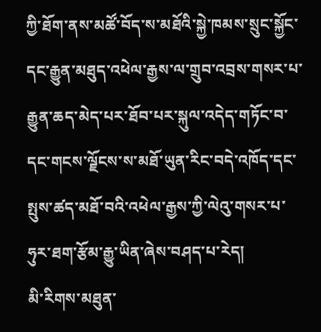ཀྱི་ཐོག་ནས་མཚོ་བོད་ས་མཐོའི་སྐྱེ་ཁམས་སྲུང་སྐྱོང་དང་རྒྱུན་མཐུད་འཕེལ་རྒྱས་ལ་གྲུབ་འབྲས་གསར་པ་རྒྱུན་ཆད་མེད་པར་ཐོབ་པར་སྐུལ་འདེད་གཏོང་བ་དང་གངས་ལྗོངས་ས་མཐོ་ཡུན་རིང་བདེ་འཁོད་དང་སྤུས་ཚད་མཐོ་བའི་འཕེལ་རྒྱས་ཀྱི་ལེའུ་གསར་པ་ཧུར་ཐག་རྩོམ་རྒྱུ་ཡིན་ཞེས་བཤད་པ་རེད།
མི་རིགས་མཐུན་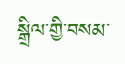སྒྲིལ་གྱི་བསམ་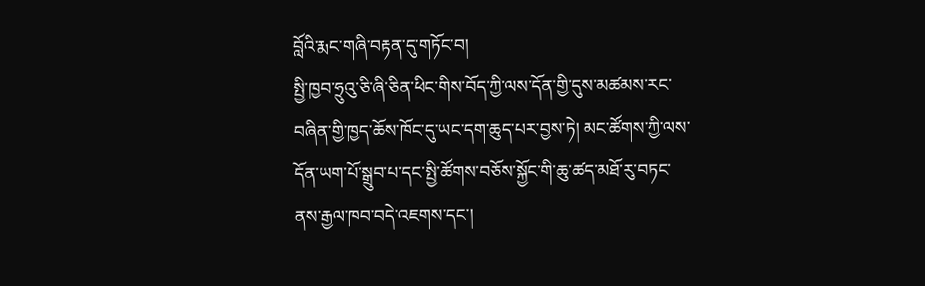བློའི་རྨང་གཞི་བརྟན་དུ་གཏོང་བ།
སྤྱི་ཁྱབ་ཧྲུའུ་ཅི་ཞི་ཅིན་ཕིང་གིས་བོད་ཀྱི་ལས་དོན་གྱི་དུས་མཚམས་རང་བཞིན་གྱི་ཁྱད་ཆོས་ཁོང་དུ་ཡང་དག་ཆུད་པར་བྱས་ཏེ། མང་ཚོགས་ཀྱི་ལས་དོན་ཡག་པོ་སྒྲུབ་པ་དང་སྤྱི་ཚོགས་བཅོས་སྐྱོང་གི་ཆུ་ཚད་མཐོ་རུ་བཏང་ནས་རྒྱལ་ཁབ་བདེ་འཇགས་དང་།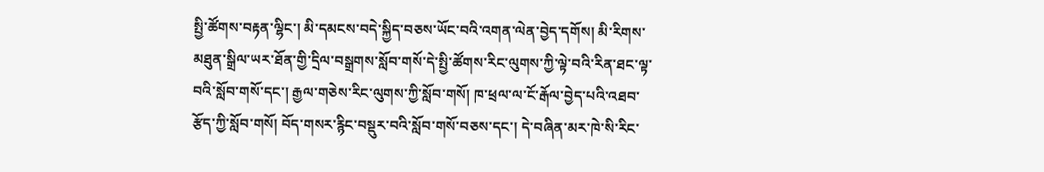སྤྱི་ཚོགས་བརྟན་ལྷིང་། མི་དམངས་བདེ་སྐྱིད་བཅས་ཡོང་བའི་འགན་ལེན་བྱེད་དགོས། མི་རིགས་མཐུན་སྒྲིལ་ཡར་ཐོན་གྱི་དྲིལ་བསྒྲགས་སློབ་གསོ་དེ་སྤྱི་ཚོགས་རིང་ལུགས་ཀྱི་ལྟེ་བའི་རིན་ཐང་ལྟ་བའི་སློབ་གསོ་དང་། རྒྱལ་གཅེས་རིང་ལུགས་ཀྱི་སློབ་གསོ། ཁ་ཕྲལ་ལ་ངོ་རྒོལ་བྱེད་པའི་འཐབ་རྩོད་ཀྱི་སློབ་གསོ། བོད་གསར་རྙིང་བསྡུར་བའི་སློབ་གསོ་བཅས་དང་། དེ་བཞིན་མར་ཁེ་སི་རིང་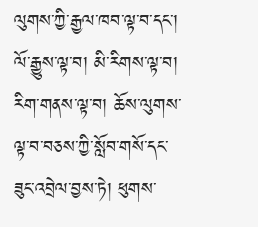ལུགས་ཀྱི་རྒྱལ་ཁབ་ལྟ་བ་དང་། ལོ་རྒྱུས་ལྟ་བ། མི་རིགས་ལྟ་བ། རིག་གནས་ལྟ་བ། ཆོས་ལུགས་ལྟ་བ་བཅས་ཀྱི་སློབ་གསོ་དང་ཟུང་འབྲེལ་བྱས་ཏེ། ཕུགས་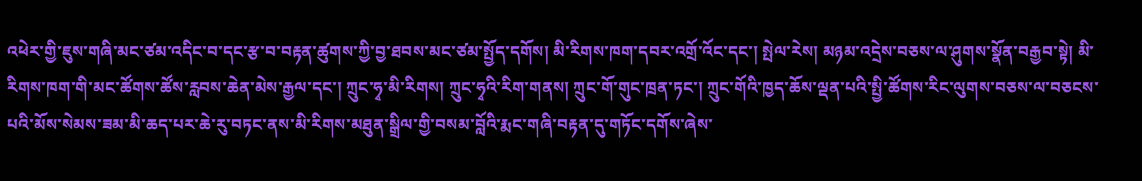འཕེར་གྱི་ཇུས་གཞི་མང་ཙམ་འདིང་བ་དང་རྩ་བ་བརྟན་ཚུགས་ཀྱི་བྱ་ཐབས་མང་ཙམ་སྤྱོད་དགོས། མི་རིགས་ཁག་དབར་འགྲོ་འོང་དང་། སྤེལ་རེས། མཉམ་འདྲེས་བཅས་ལ་ཤུགས་སྣོན་བརྒྱབ་སྟེ། མི་རིགས་ཁག་གི་མང་ཚོགས་ཚོས་རླབས་ཆེན་མེས་རྒྱལ་དང་། ཀྲུང་ཧྭ་མི་རིགས། ཀྲུང་ཧྭའི་རིག་གནས། ཀྲུང་གོ་གུང་ཁྲན་ཏང་། ཀྲུང་གོའི་ཁྱད་ཆོས་ལྡན་པའི་སྤྱི་ཚོགས་རིང་ལུགས་བཅས་ལ་བཅངས་པའི་མོས་སེམས་ཟམ་མི་ཆད་པར་ཆེ་རུ་བཏང་ནས་མི་རིགས་མཐུན་སྒྲིལ་གྱི་བསམ་བློའི་རྨང་གཞི་བརྟན་དུ་གཏོང་དགོས་ཞེས་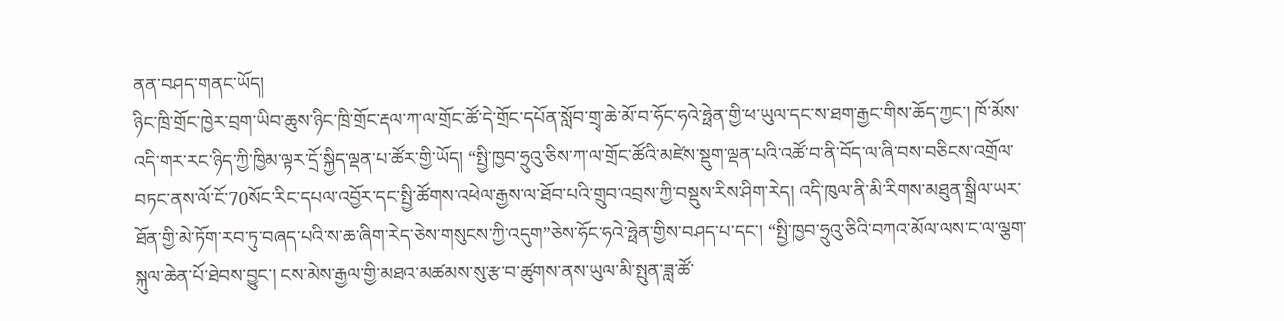ནན་བཤད་གནང་ཡོད།
ཉིང་ཁྲི་གྲོང་ཁྱེར་བྲག་ཡིབ་ཆུས་ཉིང་ཁྲི་གྲོང་རྡལ་ཀ་ལ་གྲོང་ཚོ་དེ་གྲོང་དཔོན་སློབ་གྲྭ་ཆེ་མོ་བ་ཧོང་ཧའེ་ཧྥེན་གྱི་ཕ་ཡུལ་དང་ས་ཐག་རྒྱང་གིས་ཆོད་ཀྱང་། ཁོ་མོས་འདི་གར་རང་ཉིད་ཀྱི་ཁྱིམ་ལྟར་དྲོ་སྐྱིད་ལྡན་པ་ཚོར་གྱི་ཡོད། “སྤྱི་ཁྱབ་ཧྲུའུ་ཅིས་ཀ་ལ་གྲོང་ཚོའི་མཛེས་སྡུག་ལྡན་པའི་འཚོ་བ་ནི་བོད་ལ་ཞི་བས་བཅིངས་འགྲོལ་བཏང་ནས་ལོ་ངོ་70སོང་རིང་དཔལ་འབྱོར་དང་སྤྱི་ཚོགས་འཕེལ་རྒྱས་ལ་ཐོབ་པའི་གྲུབ་འབྲས་ཀྱི་བསྡུས་རིས་ཤིག་རེད། འདི་ཁུལ་ནི་མི་རིགས་མཐུན་སྒྲིལ་ཡར་ཐོན་གྱི་མེ་ཏོག་རབ་ཏུ་བཞད་པའི་ས་ཆ་ཞིག་རེད་ཅེས་གསུངས་ཀྱི་འདུག”ཅེས་ཧོང་ཧའེ་ཧྥེན་གྱིས་བཤད་པ་དང་། “སྤྱི་ཁྱབ་ཧྲུའུ་ཅིའི་བཀའ་མོལ་ལས་ང་ལ་ལྕག་སྐུལ་ཆེན་པོ་ཐེབས་བྱུང་། ངས་མེས་རྒྱལ་གྱི་མཐའ་མཚམས་སུ་རྩ་བ་ཚུགས་ནས་ཡུལ་མི་སྤུན་ཟླ་ཚོ་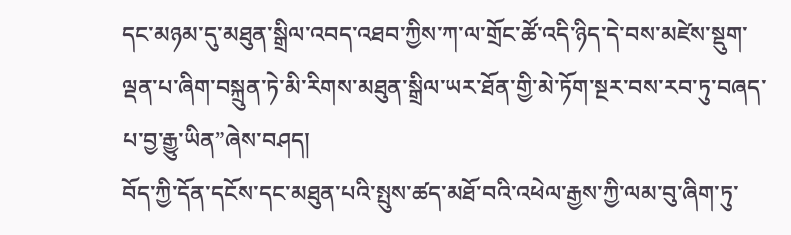དང་མཉམ་དུ་མཐུན་སྒྲིལ་འབད་འཐབ་ཀྱིས་ཀ་ལ་གྲོང་ཚོ་འདི་ཉིད་དེ་བས་མཛེས་སྡུག་ལྡན་པ་ཞིག་བསྐྲུན་ཏེ་མི་རིགས་མཐུན་སྒྲིལ་ཡར་ཐོན་གྱི་མེ་ཏོག་སྔར་བས་རབ་ཏུ་བཞད་པ་བྱ་རྒྱུ་ཡིན”ཞེས་བཤད།
བོད་ཀྱི་དོན་དངོས་དང་མཐུན་པའི་སྤུས་ཚད་མཐོ་བའི་འཕེལ་རྒྱས་ཀྱི་ལམ་བུ་ཞིག་ཏུ་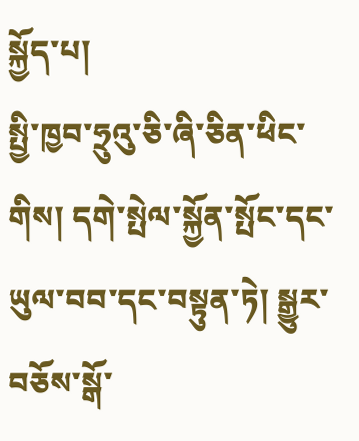སྐྱོད་པ།
སྤྱི་ཁྱབ་ཧྲུའུ་ཅི་ཞི་ཅིན་ཕིང་གིས། དགེ་སྤེལ་སྐྱོན་སྤོང་དང་ཡུལ་བབ་དང་བསྟུན་ཏེ། སྒྱུར་བཅོས་སྒོ་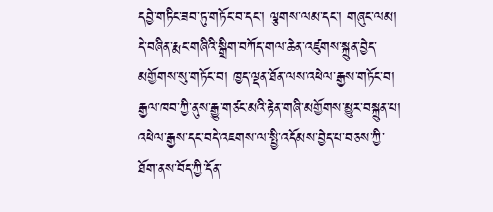དབྱེ་གཏིང་ཟབ་ཏུ་གཏོང་བ་དང་། ལྕགས་ལམ་དང་། གཞུང་ལམ། དེ་བཞིན་རྨང་གཞིའི་སྒྲིག་བཀོད་གལ་ཆེན་འཛུགས་སྐྲུན་བྱེད་མགྱོགས་སུ་གཏོང་བ། ཁྱད་ལྡན་ཐོན་ལས་འཕེལ་རྒྱས་གཏོང་བ། རྒྱལ་ཁབ་ཀྱི་ནུས་རྒྱུ་གཙང་མའི་རྟེན་གཞི་མགྱོགས་མྱུར་བསྐྲུན་པ། འཕེལ་རྒྱས་དང་བདེ་འཇགས་ལ་སྤྱི་འདོམས་བྱེད་པ་བཅས་ཀྱི་ཐོག་ནས་བོད་ཀྱི་དོན་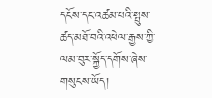དངོས་དང་འཚམ་པའི་སྤུས་ཚད་མཐོ་བའི་འཕེལ་རྒྱས་ཀྱི་ལམ་བུར་སྐྱོད་དགོས་ཞེས་གསུངས་ཡོད།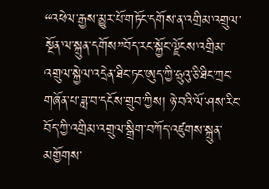“འཕེལ་རྒྱས་མྱུར་པོ་གཏོང་དགོས་ན་འགྲིམ་འགྲུལ་སྔོན་ལ་སྐྲུན་དགོས”བོད་རང་སྐྱོང་ལྗོངས་འགྲིམ་འགྲུལ་སྐྱེལ་འདྲེན་ཐིང་ཏང་ཨུད་ཀྱི་ཧྲུའུ་ཅི་ཐིང་ཀྲང་གཞོན་པ་ཟླ་བ་དངོས་གྲུབ་ཀྱིས། ཉེ་བའི་ལོ་ཤས་རིང་བོད་ཀྱི་འགྲིམ་འགྲུལ་སྒྲིག་བཀོད་འཛུགས་སྐྲུན་མགྱོགས་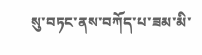སུ་བཏང་ནས་བཀོད་པ་ཟམ་མི་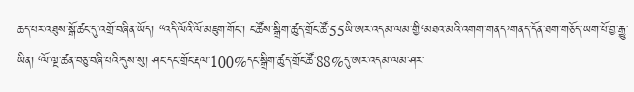ཆད་པར་འཐུས་སྒོ་ཚང་དུ་འགྲོ་བཞིན་ཡོད། “འདི་ལོའི་ལོ་མཇུག་གོང་། ང་ཚོས་སྒྲིག་ཚུད་གྲོང་ཚོ་55ཡི་ཨར་འདམ་ལམ་གྱི‘མཐའ་མའི་འགག་གནད’གནད་དོན་ཐག་གཅོད་ཡག་པོ་བྱ་རྒྱུ་ཡིན། ‘ལོ་ལྔ་ཚན་བཅུ་བཞི་པའི’དུས་སུ། ཤང་དང་གྲོང་རྡལ་100%དང་སྒྲིག་ཚུད་གྲོང་ཚོ་88%དུ་ཨར་འདམ་ལམ་ཤར་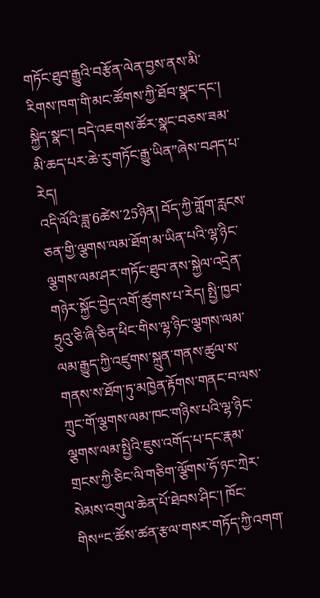གཏོང་ཐུབ་རྒྱུའི་བརྩོན་ལེན་བྱས་ནས་མི་རིགས་ཁག་གི་མང་ཚོགས་ཀྱི་ཐོབ་སྣང་དང་། སྐྱིད་སྣང་། བདེ་འཇགས་ཚོར་སྣང་བཅས་ཟམ་མི་ཆད་པར་ཆེ་རུ་གཏོང་རྒྱུ་ཡིན”ཞེས་བཤད་པ་རེད།
འདི་ལོའི་ཟླ་6ཚེས་25ཉིན། བོད་ཀྱི་གློག་རླངས་ཅན་གྱི་ལྕགས་ལམ་ཐོག་མ་ཡིན་པའི་ལྷ་ཉིང་ལྕགས་ལམ་ཤར་གཏོང་ཐུབ་ནས་སྐྱེལ་འདྲེན་གཉེར་སྐྱོང་བྱེད་འགོ་ཚུགས་པ་རེད། སྤྱི་ཁྱབ་ཧྲུའུ་ཅི་ཞི་ཅིན་ཕིང་གིས་ལྷ་ཉིང་ལྕགས་ལམ་ལམ་རྒྱུད་ཀྱི་འཛུགས་སྐྲུན་གནས་ཚུལ་ས་གནས་ས་ཐོག་ཏུ་མཁྱེན་རྟོགས་གནང་བ་ལས་ཀྲུང་གོ་ལྕགས་ལམ་ཁང་གཉིས་པའི་ལྷ་ཉིང་ལྕགས་ལམ་སྤྱིའི་ཇུས་འགོད་པ་དང་རྣམ་གྲངས་ཀྱི་ཅིང་ལི་གཅིག་ལྕོགས་ཧོ་ཉང་ཀྲེར་སེམས་འགུལ་ཆེན་པོ་ཐེབས་ཤིང་། ཁོང་གིས“ང་ཚོས་ཚན་རྩལ་གསར་གཏོད་ཀྱི་འགག་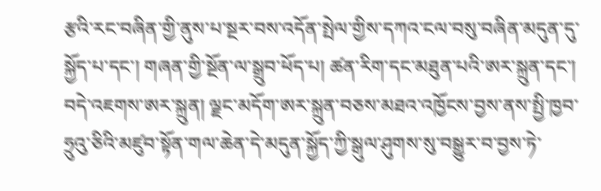རྩའི་རང་བཞིན་གྱི་ནུས་པ་སྔར་བས་འདོན་སྤེལ་གྱིས་དཀའ་ངལ་བསུ་བཞིན་མདུན་དུ་སྐྱོད་པ་དང་། གཞན་གྱི་སྔོན་ལ་སྒྲུབ་ཕོད་པ། ཚན་རིག་དང་མཐུན་པའི་ཨར་སྐྲུན་དང་། བདེ་འཇགས་ཨར་སྐྲུན། ལྗང་མདོག་ཨར་སྐྲུན་བཅས་མཐའ་འཁྱོངས་བྱས་ནས་སྤྱི་ཁྱབ་ཧྲུའུ་ཅིའི་མཛུབ་སྟོན་གལ་ཆེན་དེ་མདུན་སྐྱོད་ཀྱི་སྒུལ་ཤུགས་སུ་བསྒྱུར་བ་བྱས་ཏེ་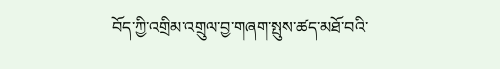བོད་ཀྱི་འགྲིམ་འགྲུལ་བྱ་གཞག་སྤུས་ཚད་མཐོ་བའི་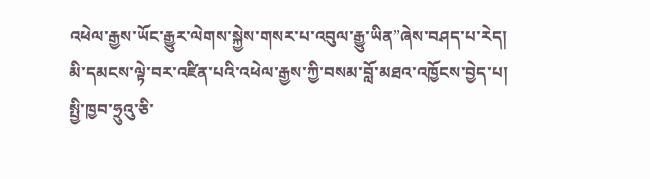འཕེལ་རྒྱས་ཡོང་རྒྱུར་ལེགས་སྐྱེས་གསར་པ་འབུལ་རྒྱུ་ཡིན”ཞེས་བཤད་པ་རེད།
མི་དམངས་ལྟེ་བར་འཛིན་པའི་འཕེལ་རྒྱས་ཀྱི་བསམ་བློ་མཐའ་འཁྱོངས་བྱེད་པ།
སྤྱི་ཁྱབ་ཧྲུའུ་ཅི་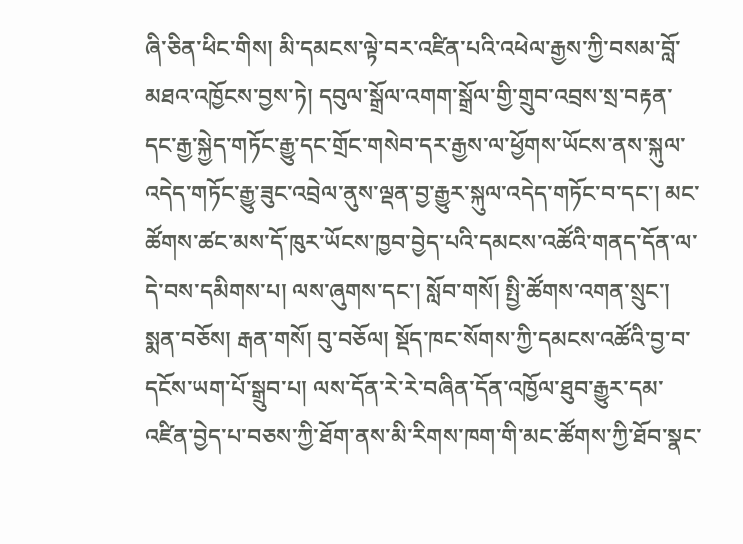ཞི་ཅིན་ཕིང་གིས། མི་དམངས་ལྟེ་བར་འཛིན་པའི་འཕེལ་རྒྱས་ཀྱི་བསམ་བློ་མཐའ་འཁྱོངས་བྱས་ཏེ། དབུལ་སྒྲོལ་འགག་སྒྲོལ་གྱི་གྲུབ་འབྲས་སྲ་བརྟན་དང་རྒྱ་སྐྱེད་གཏོང་རྒྱུ་དང་གྲོང་གསེབ་དར་རྒྱས་ལ་ཕྱོགས་ཡོངས་ནས་སྐུལ་འདེད་གཏོང་རྒྱུ་ཟུང་འབྲེལ་ནུས་ལྡན་བྱ་རྒྱུར་སྐུལ་འདེད་གཏོང་བ་དང་། མང་ཚོགས་ཚང་མས་དོ་ཁུར་ཡོངས་ཁྱབ་བྱེད་པའི་དམངས་འཚོའི་གནད་དོན་ལ་དེ་བས་དམིགས་པ། ལས་ཞུགས་དང་། སློབ་གསོ། སྤྱི་ཚོགས་འགན་སྲུང་། སྨན་བཅོས། རྒན་གསོ། བུ་བཅོལ། སྡོད་ཁང་སོགས་ཀྱི་དམངས་འཚོའི་བྱ་བ་དངོས་ཡག་པོ་སྒྲུབ་པ། ལས་དོན་རེ་རེ་བཞིན་དོན་འཁྱོལ་ཐུབ་རྒྱུར་དམ་འཛིན་བྱེད་པ་བཅས་ཀྱི་ཐོག་ནས་མི་རིགས་ཁག་གི་མང་ཚོགས་ཀྱི་ཐོབ་སྣང་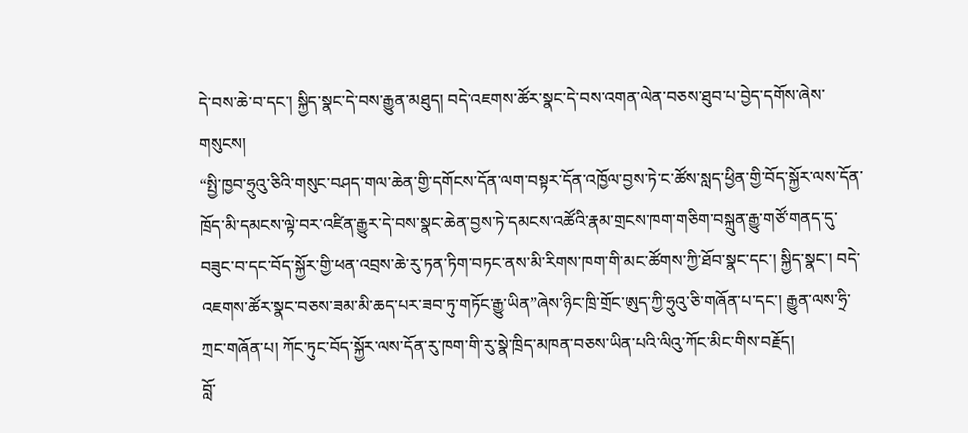དེ་བས་ཆེ་བ་དང་། སྐྱིད་སྣང་དེ་བས་རྒྱུན་མཐུད། བདེ་འཇགས་ཚོར་སྣང་དེ་བས་འགན་ལེན་བཅས་ཐུབ་པ་བྱེད་དགོས་ཞེས་གསུངས།
“སྤྱི་ཁྱབ་ཧྲུའུ་ཅིའི་གསུང་བཤད་གལ་ཆེན་གྱི་དགོངས་དོན་ལག་བསྟར་དོན་འཁྱོལ་བྱས་ཏེ་ང་ཚོས་སླད་ཕྱིན་གྱི་བོད་སྐྱོར་ལས་དོན་ཁྲོད་མི་དམངས་ལྟེ་བར་འཛིན་རྒྱུར་དེ་བས་སྣང་ཆེན་བྱས་ཏེ་དམངས་འཚོའི་རྣམ་གྲངས་ཁག་གཅིག་བསྐྲུན་རྒྱུ་གཙོ་གནད་དུ་བཟུང་བ་དང་བོད་སྐྱོར་གྱི་ཕན་འབྲས་ཆེ་རུ་ཏན་ཏིག་བཏང་ནས་མི་རིགས་ཁག་གི་མང་ཚོགས་ཀྱི་ཐོབ་སྣང་དང་། སྐྱིད་སྣང་། བདེ་འཇགས་ཚོར་སྣང་བཅས་ཟམ་མི་ཆད་པར་ཟབ་ཏུ་གཏོང་རྒྱུ་ཡིན”ཞེས་ཉིང་ཁྲི་གྲོང་ཨུད་ཀྱི་ཧྲུའུ་ཅི་གཞོན་པ་དང་། རྒྱུན་ལས་ཧྲི་ཀྲང་གཞོན་པ། ཀོང་ཏུང་བོད་སྐྱོར་ལས་དོན་རུ་ཁག་གི་རུ་སྣེ་ཁྲིད་མཁན་བཅས་ཡིན་པའི་ལིའུ་ཀོང་མིང་གིས་བརྗོད།
བློ་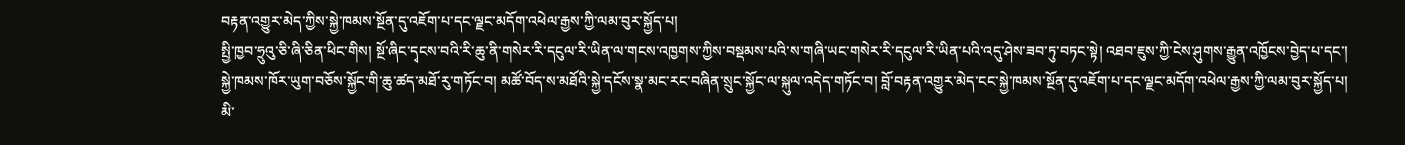བརྟན་འགྱུར་མེད་ཀྱིས་སྐྱེ་ཁམས་སྔོན་དུ་འཇོག་པ་དང་ལྗང་མདོག་འཕེལ་རྒྱས་ཀྱི་ལམ་བུར་སྐྱོད་པ།
སྤྱི་ཁྱབ་ཧྲུའུ་ཅི་ཞི་ཅིན་ཕིང་གིས། སྔོ་ཞིང་དྭངས་བའི་རི་ཆུ་ནི་གསེར་རི་དངུལ་རི་ཡིན་ལ་གངས་འཁྱགས་ཀྱིས་བསྡམས་པའི་ས་གཞི་ཡང་གསེར་རི་དངུལ་རི་ཡིན་པའི་འདུ་ཤེས་ཟབ་ཏུ་བཏང་སྟེ། འཐབ་ཇུས་ཀྱི་ངེས་ཤུགས་རྒྱུན་འཁྱོངས་བྱེད་པ་དང་། སྐྱེ་ཁམས་ཁོར་ཡུག་བཅོས་སྐྱོང་གི་ཆུ་ཚད་མཐོ་རུ་གཏོང་བ། མཚོ་བོད་ས་མཐོའི་སྐྱེ་དངོས་སྣ་མང་རང་བཞིན་སྲུང་སྐྱོང་ལ་སྐུལ་འདེད་གཏོང་བ། བློ་བརྟན་འགྱུར་མེད་ངང་སྐྱེ་ཁམས་སྔོན་དུ་འཇོག་པ་དང་ལྗང་མདོག་འཕེལ་རྒྱས་ཀྱི་ལམ་བུར་སྐྱོད་པ། མི་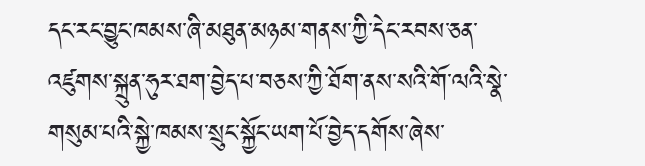དང་རང་བྱུང་ཁམས་ཞི་མཐུན་མཉམ་གནས་ཀྱི་དེང་རབས་ཅན་འཛུགས་སྐྲུན་ཧུར་ཐག་བྱེད་པ་བཅས་ཀྱི་ཐོག་ནས་སའི་གོ་ལའི་སྣེ་གསུམ་པའི་སྐྱེ་ཁམས་སྲུང་སྐྱོང་ཡག་པོ་བྱེད་དགོས་ཞེས་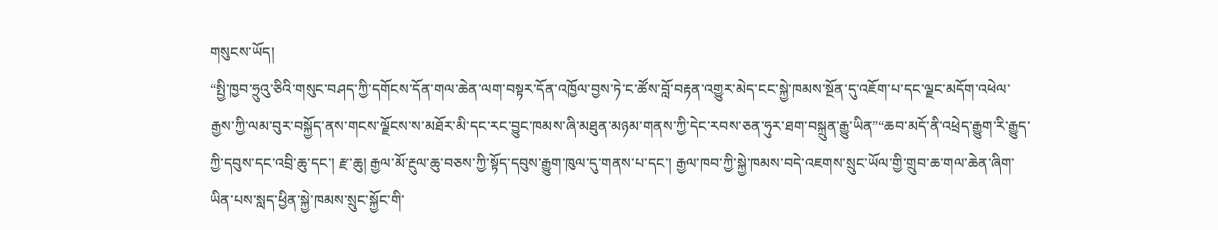གསུངས་ཡོད།
“སྤྱི་ཁྱབ་ཧྲུའུ་ཅིའི་གསུང་བཤད་ཀྱི་དགོངས་དོན་གལ་ཆེན་ལག་བསྟར་དོན་འཁྱོལ་བྱས་ཏེ་ང་ཚོས་བློ་བརྟན་འགྱུར་མེད་ངང་སྐྱེ་ཁམས་སྔོན་དུ་འཇོག་པ་དང་ལྗང་མདོག་འཕེལ་རྒྱས་ཀྱི་ལམ་བུར་བསྐྱོད་ནས་གངས་ལྗོངས་ས་མཐོར་མི་དང་རང་བྱུང་ཁམས་ཞི་མཐུན་མཉམ་གནས་ཀྱི་དེང་རབས་ཅན་ཧུར་ཐག་བསྐྲུན་རྒྱུ་ཡིན”“ཆབ་མདོ་ནི་འཕྲེད་རྒྱུག་རི་རྒྱུད་ཀྱི་དབུས་དང་འབྲི་ཆུ་དང་། རྫ་ཆུ། རྒྱལ་མོ་རྔུལ་ཆུ་བཅས་ཀྱི་སྟོད་དབུས་རྒྱུག་ཁུལ་དུ་གནས་པ་དང་། རྒྱལ་ཁབ་ཀྱི་སྐྱེ་ཁམས་བདེ་འཇགས་སྲུང་ཡོལ་གྱི་གྲུབ་ཆ་གལ་ཆེན་ཞིག་ཡིན་པས་སླད་ཕྱིན་སྐྱེ་ཁམས་སྲུང་སྐྱོང་གི་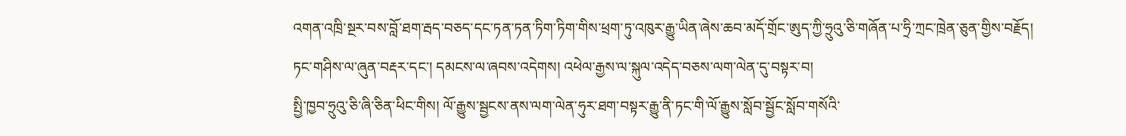འགན་འཁྲི་སྔར་བས་བློ་ཐག་རྦད་བཅད་དང་ཏན་ཏན་ཏིག་ཏིག་གིས་ཕྲག་ཏུ་འཁུར་རྒྱུ་ཡིན་ཞེས་ཆབ་མདོ་གྲོང་ཨུད་ཀྱི་ཧྲུའུ་ཅི་གཞོན་པ་ཧྲི་ཀྲང་ཁྲེན་ཅུན་གྱིས་བརྗོད།
ཏང་གཤིས་ལ་ཞུན་བརྡར་དང་། དམངས་ལ་ཞབས་འདེགས། འཕེལ་རྒྱས་ལ་སྐུལ་འདེད་བཅས་ལག་ལེན་དུ་བསྟར་བ།
སྤྱི་ཁྱབ་ཧྲུའུ་ཅི་ཞི་ཅིན་ཕིང་གིས། ལོ་རྒྱུས་སྦྱངས་ནས་ལག་ལེན་ཧུར་ཐག་བསྟར་རྒྱུ་ནི་ཏང་གི་ལོ་རྒྱུས་སློབ་སྦྱོང་སློབ་གསོའི་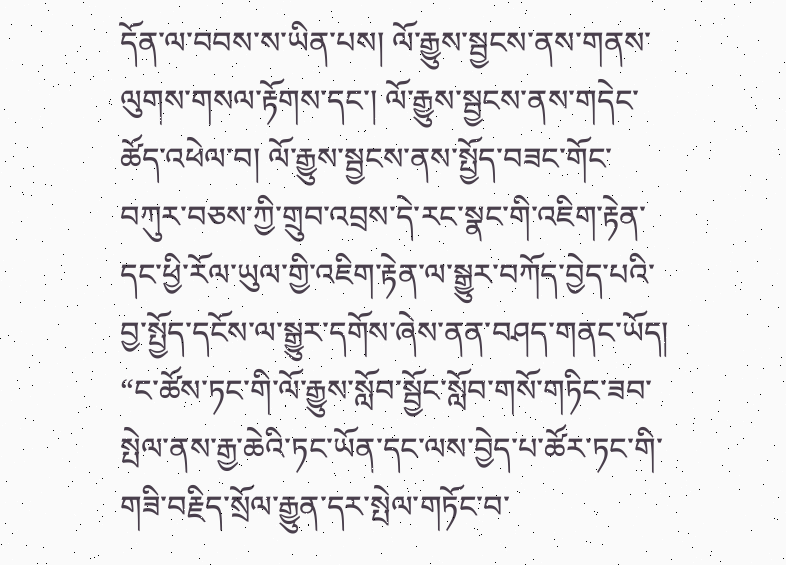དོན་ལ་བབས་ས་ཡིན་པས། ལོ་རྒྱུས་སྦྱངས་ནས་གནས་ལུགས་གསལ་རྟོགས་དང་། ལོ་རྒྱུས་སྦྱངས་ནས་གདེང་ཚོད་འཕེལ་བ། ལོ་རྒྱུས་སྦྱངས་ནས་སྤྱོད་བཟང་གོང་བཀུར་བཅས་ཀྱི་གྲུབ་འབྲས་དེ་རང་སྣང་གི་འཇིག་རྟེན་དང་ཕྱི་རོལ་ཡུལ་གྱི་འཇིག་རྟེན་ལ་སྒྱུར་བཀོད་བྱེད་པའི་བྱ་སྤྱོད་དངོས་ལ་སྒྱུར་དགོས་ཞེས་ནན་བཤད་གནང་ཡོད།
“ང་ཚོས་ཏང་གི་ལོ་རྒྱུས་སློབ་སྦྱོང་སློབ་གསོ་གཏིང་ཟབ་སྤེལ་ནས་རྒྱ་ཆེའི་ཏང་ཡོན་དང་ལས་བྱེད་པ་ཚོར་ཏང་གི་གཟི་བརྗིད་སྲོལ་རྒྱུན་དར་སྤེལ་གཏོང་བ་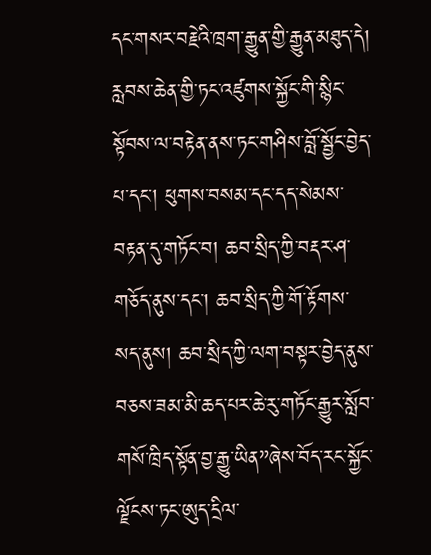དང་གསར་བརྗེའི་ཁྲག་རྒྱུན་གྱི་རྒྱུན་མཐུད་དེ། རླབས་ཆེན་གྱི་ཏང་འཛུགས་སྐྱོང་གི་སྙིང་སྟོབས་ལ་བརྟེན་ནས་ཏང་གཤིས་བློ་སྦྱོང་བྱེད་པ་དང་། ཕུགས་བསམ་དང་དད་སེམས་བརྟན་དུ་གཏོང་བ། ཆབ་སྲིད་ཀྱི་བརྡར་ཤ་གཅོད་ནུས་དང་། ཆབ་སྲིད་ཀྱི་གོ་རྟོགས་སད་ནུས། ཆབ་སྲིད་ཀྱི་ལག་བསྟར་བྱེད་ནུས་བཅས་ཟམ་མི་ཆད་པར་ཆེ་རུ་གཏོང་རྒྱུར་སློབ་གསོ་ཁྲིད་སྟོན་བྱ་རྒྱུ་ཡིན”ཞེས་བོད་རང་སྐྱོང་ལྗོངས་ཏང་ཨུད་དྲིལ་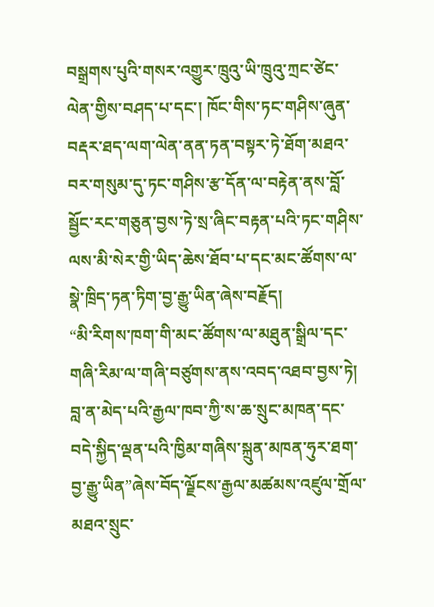བསྒྲགས་པུའི་གསར་འགྱུར་ཁྲུའུ་ཡི་ཁྲུའུ་ཀྲང་ཙེང་ལེན་གྱིས་བཤད་པ་དང་། ཁོང་གིས་ཏང་གཤིས་ཞུན་བརྡར་ཐད་ལག་ལེན་ནན་ཏན་བསྟར་ཏེ་ཐོག་མཐའ་བར་གསུམ་དུ་ཏང་གཤིས་རྩ་དོན་ལ་བརྟེན་ནས་བློ་སྦྱོང་རང་གཅུན་བྱས་ཏེ་སྲ་ཞིང་བརྟན་པའི་ཏང་གཤིས་ལས་མི་སེར་གྱི་ཡིད་ཆེས་ཐོབ་པ་དང་མང་ཚོགས་ལ་སྣེ་ཁྲིད་ཏན་ཏིག་བྱ་རྒྱུ་ཡིན་ཞེས་བརྗོད།
“མི་རིགས་ཁག་གི་མང་ཚོགས་ལ་མཐུན་སྒྲིལ་དང་གཞི་རིམ་ལ་གཞི་བཙུགས་ནས་འབད་འཐབ་བྱས་ཏེ། བླ་ན་མེད་པའི་རྒྱལ་ཁབ་ཀྱི་ས་ཆ་སྲུང་མཁན་དང་བདེ་སྐྱིད་ལྡན་པའི་ཁྱིམ་གཞིས་སྐྲུན་མཁན་ཧུར་ཐག་བྱ་རྒྱུ་ཡིན”ཞེས་བོད་ལྗོངས་རྒྱལ་མཚམས་འཛུལ་གྲོལ་མཐའ་སྲུང་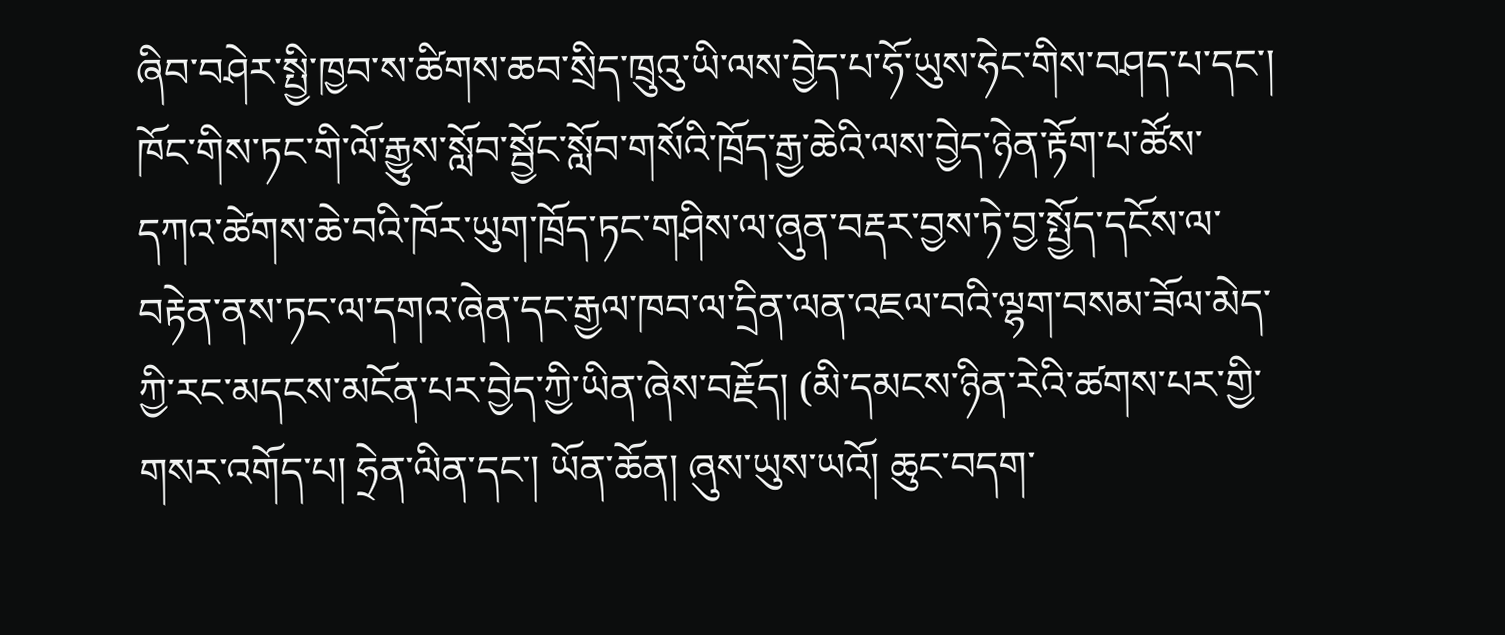ཞིབ་བཤེར་སྤྱི་ཁྱབ་ས་ཚིགས་ཆབ་སྲིད་ཁྲུའུ་ཡི་ལས་བྱེད་པ་ཧོ་ཡུས་ཧེང་གིས་བཤད་པ་དང་། ཁོང་གིས་ཏང་གི་ལོ་རྒྱུས་སློབ་སྦྱོང་སློབ་གསོའི་ཁྲོད་རྒྱ་ཆེའི་ལས་བྱེད་ཉེན་རྟོག་པ་ཚོས་དཀའ་ཚེགས་ཆེ་བའི་ཁོར་ཡུག་ཁྲོད་ཏང་གཤིས་ལ་ཞུན་བརྡར་བྱས་ཏེ་བྱ་སྤྱོད་དངོས་ལ་བརྟེན་ནས་ཏང་ལ་དགའ་ཞེན་དང་རྒྱལ་ཁབ་ལ་དྲིན་ལན་འཇལ་བའི་ལྷག་བསམ་ཟོལ་མེད་ཀྱི་རང་མདངས་མངོན་པར་བྱེད་ཀྱི་ཡིན་ཞེས་བརྗོད། (མི་དམངས་ཉིན་རེའི་ཚགས་པར་གྱི་གསར་འགོད་པ། ཧྲེན་ལིན་དང་། ཡོན་ཆོན། ཞུས་ཡུས་ཡའོ། ཆུང་བདག་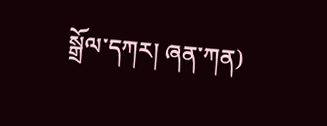སྒྲོལ་དཀར། ཞན་ཀན)